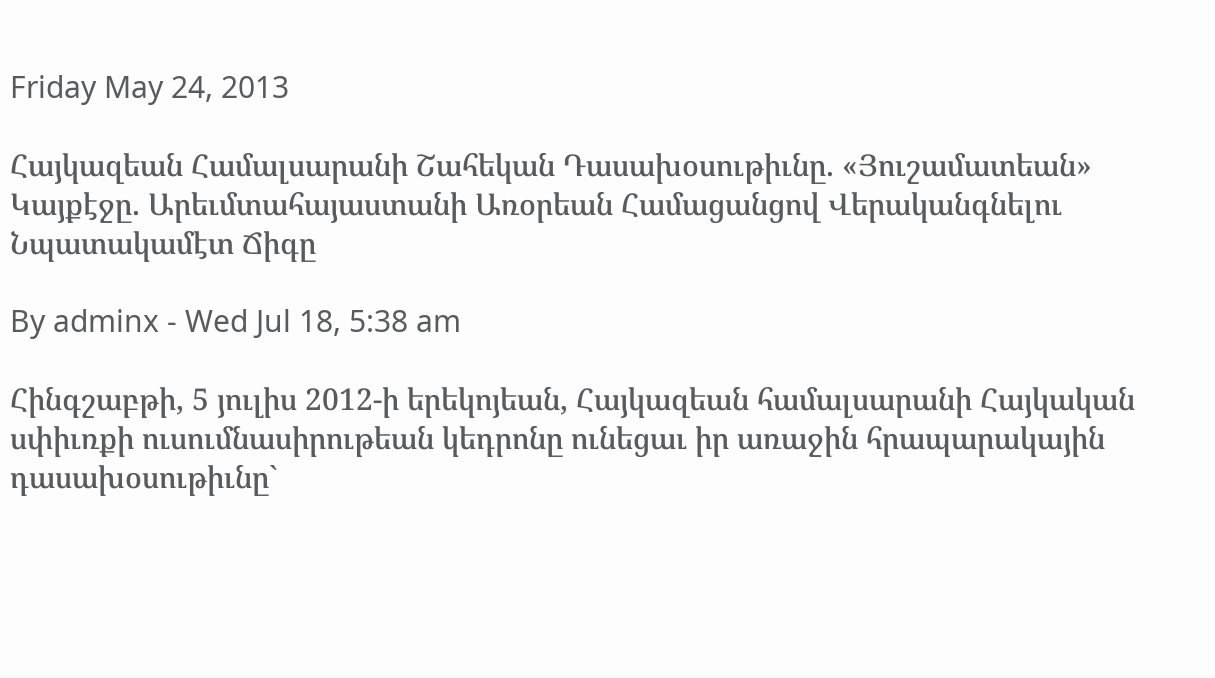Friday May 24, 2013

Հայկազեան Համալսարանի Շահեկան Դասախօսութիւնը. «Յուշամատեան» Կայքէջը. Արեւմտահայաստանի Առօրեան Համացանցով Վերականգնելու Նպատակամէտ Ճիգը

By adminx - Wed Jul 18, 5:38 am

Հինգշաբթի, 5 յուլիս 2012-ի երեկոյեան, Հայկազեան համալսարանի Հայկական սփիւռքի ուսումնասիրութեան կեդրոնը ունեցաւ իր առաջին հրապարակային դասախօսութիւնը`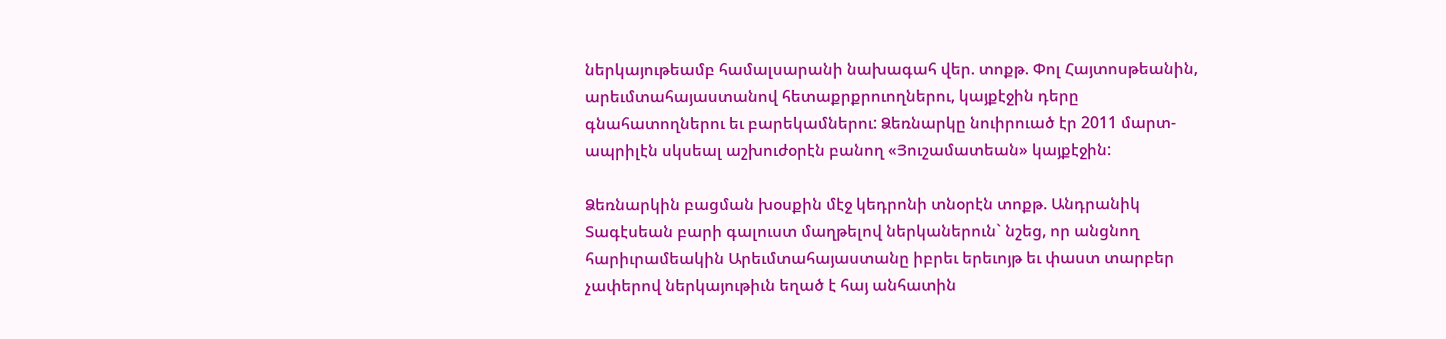ներկայութեամբ համալսարանի նախագահ վեր. տոքթ. Փոլ Հայտոսթեանին, արեւմտահայաստանով հետաքրքրուողներու, կայքէջին դերը գնահատողներու եւ բարեկամներու: Ձեռնարկը նուիրուած էր 2011 մարտ-ապրիլէն սկսեալ աշխուժօրէն բանող «Յուշամատեան» կայքէջին:

Ձեռնարկին բացման խօսքին մէջ կեդրոնի տնօրէն տոքթ. Անդրանիկ Տագէսեան բարի գալուստ մաղթելով ներկաներուն` նշեց, որ անցնող հարիւրամեակին Արեւմտահայաստանը իբրեւ երեւոյթ եւ փաստ տարբեր չափերով ներկայութիւն եղած է հայ անհատին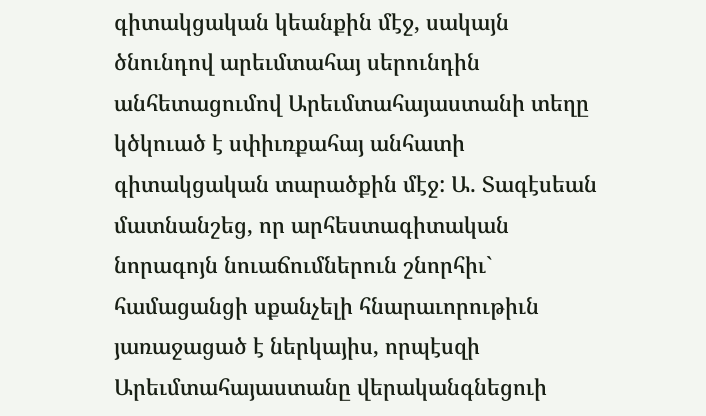գիտակցական կեանքին մէջ, սակայն ծնունդով արեւմտահայ սերունդին անհետացումով Արեւմտահայաստանի տեղը կծկուած է սփիւռքահայ անհատի գիտակցական տարածքին մէջ: Ա. Տագէսեան մատնանշեց, որ արհեստագիտական նորագոյն նուաճումներուն շնորհիւ` համացանցի սքանչելի հնարաւորութիւն յառաջացած է ներկայիս, որպէսզի Արեւմտահայաստանը վերականգնեցուի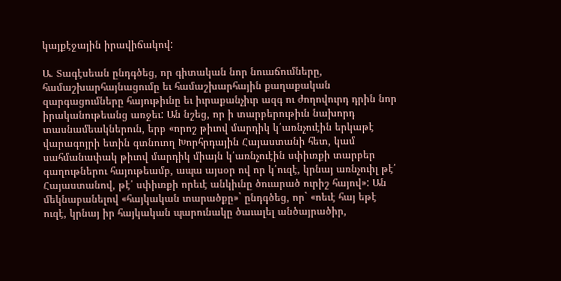կայքէջային իրավիճակով:

Ա. Տագէսեան ընդգծեց, որ գիտական նոր նուաճումները, համաշխարհայնացումը եւ համաշխարհային քաղաքական զարգացումները հայութիւնը եւ իւրաքանչիւր ազգ ու ժողովուրդ դրին նոր իրականութեանց առջեւ: Ան նշեց, որ ի տարբերութիւն նախորդ տասնամեակներուն, երբ «որոշ թիւով մարդիկ կ՛առնչուէին երկաթէ վարագոյրի ետին գտնուող Խորհրդային Հայաստանի հետ, կամ սահմանափակ թիւով մարդիկ միայն կ՛առնչուէին սփիւռքի տարբեր գաղութներու հայութեամբ, ապա այսօր ով որ կ՛ուզէ, կրնայ առնչուիլ թէ՛ Հայաստանով, թէ՛ սփիւռքի որեւէ անկիւնը ծուարած ուրիշ հայով»: Ան մեկնաբանելով «հայկական տարածքը»` ընդգծեց, որ` «ոեւէ հայ եթէ ուզէ, կրնայ իր հայկական պարունակը ծաւալել անծայրածիր,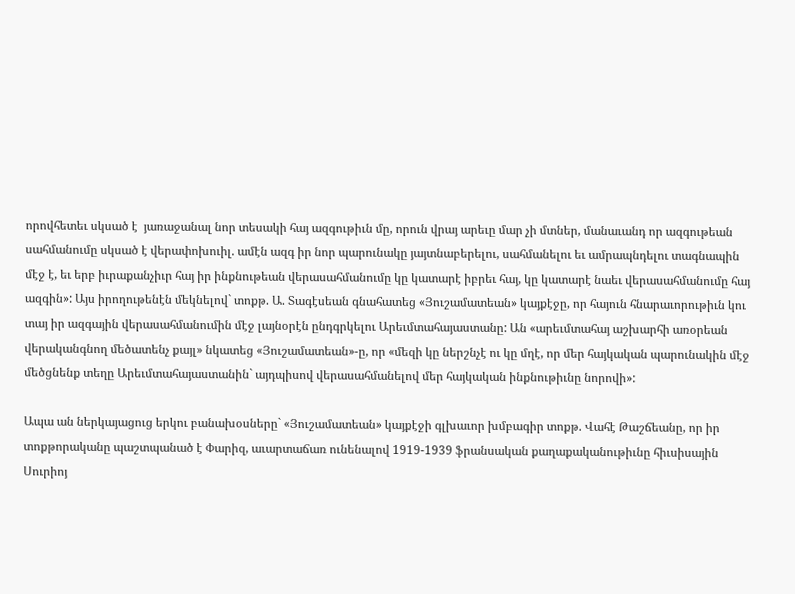որովհետեւ սկսած է  յառաջանալ նոր տեսակի հայ ազգութիւն մը, որուն վրայ արեւը մար չի մտներ, մանաւանդ որ ազգութեան սահմանումը սկսած է վերափոխուիլ. ամէն ազգ իր նոր պարունակը յայտնաբերելու, սահմանելու եւ ամրապնդելու տագնապին մէջ է, եւ երբ իւրաքանչիւր հայ իր ինքնութեան վերասահմանումը կը կատարէ իբրեւ հայ, կը կատարէ նաեւ վերասահմանումը հայ ազգին»: Այս իրողութենէն մեկնելով` տոքթ. Ա. Տագէսեան գնահատեց «Յուշամատեան» կայքէջը, որ հայուն հնարաւորութիւն կու տայ իր ազգային վերասահմանումին մէջ լայնօրէն ընդգրկելու Արեւմտահայաստանը: Ան «արեւմտահայ աշխարհի առօրեան վերականգնող մեծատենչ քայլ» նկատեց «Յուշամատեան»-ը, որ «մեզի կը ներշնչէ ու կը մղէ, որ մեր հայկական պարունակին մէջ մեծցնենք տեղը Արեւմտահայաստանին` այդպիսով վերասահմանելով մեր հայկական ինքնութիւնը նորովի»:

Ապա ան ներկայացուց երկու բանախօսները` «Յուշամատեան» կայքէջի գլխաւոր խմբագիր տոքթ. Վահէ Թաշճեանը, որ իր տոքթորականը պաշտպանած է Փարիզ, աւարտաճառ ունենալով 1919-1939 ֆրանսական քաղաքականութիւնը հիւսիսային Սուրիոյ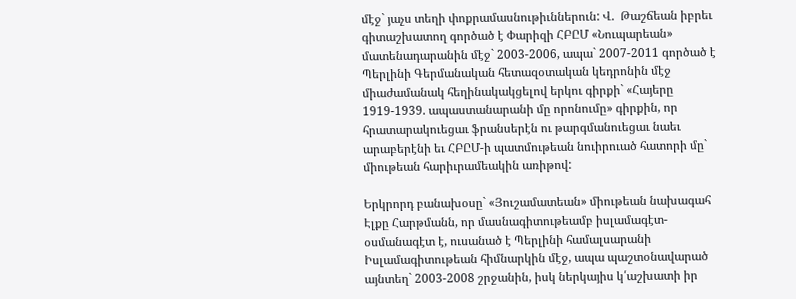մէջ` յաչս տեղի փոքրամասնութիւններուն: Վ.  Թաշճեան իբրեւ գիտաշխատող գործած է Փարիզի ՀԲԸՄ «Նուպարեան» մատենադարանին մէջ` 2003-2006, ապա` 2007-2011 գործած է Պերլինի Գերմանական հետազօտական կեդրոնին մէջ միաժամանակ հեղինակակցելով երկու գիրքի` «Հայերը 1919-1939. ապաստանարանի մը որոնումը» գիրքին, որ հրատարակուեցաւ ֆրանսերէն ու թարգմանուեցաւ նաեւ արաբերէնի եւ ՀԲԸՄ-ի պատմութեան նուիրուած հատորի մը` միութեան հարիւրամեակին առիթով:

Երկրորդ բանախօսը` «Յուշամատեան» միութեան նախագահ Էլքը Հարթմանն, որ մասնագիտութեամբ իսլամագէտ-օսմանագէտ է, ուսանած է Պերլինի համալսարանի Իսլամագիտութեան հիմնարկին մէջ, ապա պաշտօնավարած այնտեղ` 2003-2008 շրջանին, իսկ ներկայիս կ՛աշխատի իր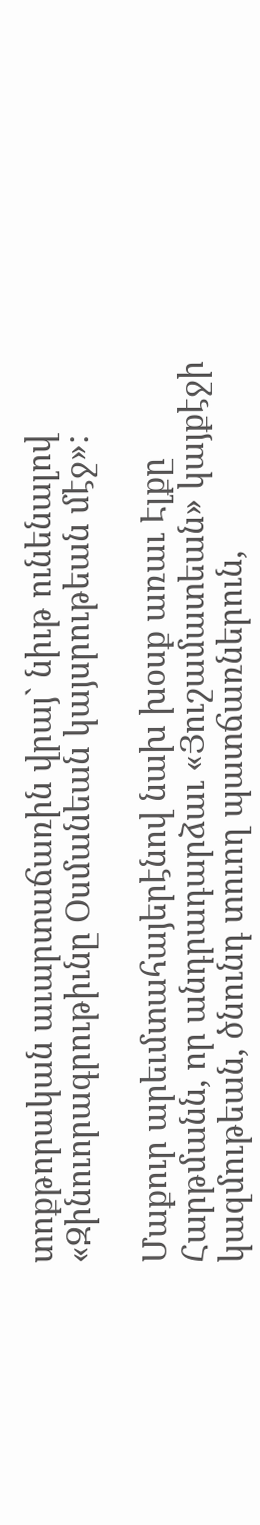տոքթորական աւարտաճառին վրայ` նիւթ ունենալով «Զինուորագրութիւնը Օսմանեան կայսրութեան մէջ»:

Մաքուր արեւմտահայերէնով նախ խօսք առաւ Էլքը Հարթմանն, որ անդրադարձաւ «Յուշամատեան» կայքէջի կազմութեան, ծնունդ տուող պատճառներուն,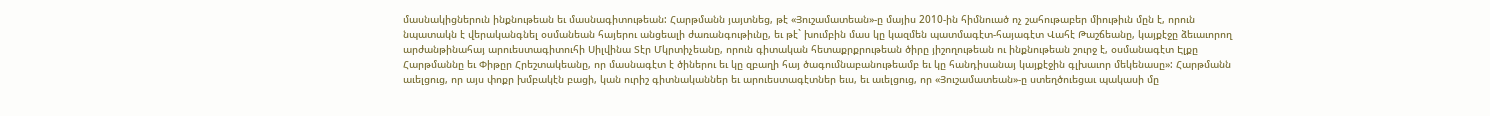մասնակիցներուն ինքնութեան եւ մասնագիտութեան: Հարթմանն յայտնեց, թէ «Յուշամատեան»-ը մայիս 2010-ին հիմնուած ոչ շահութաբեր միութիւն մըն է, որուն նպատակն է վերականգնել օսմանեան հայերու անցեալի ժառանգութիւնը, եւ թէ` խումբին մաս կը կազմեն պատմագէտ-հայագէտ Վահէ Թաշճեանը, կայքէջը ձեւաւորող արժանթինահայ արուեստագիտուհի Սիլվինա Տէր Մկրտիչեանը, որուն գիտական հետաքրքրութեան ծիրը յիշողութեան ու ինքնութեան շուրջ է, օսմանագէտ Էլքը Հարթմաննը եւ Փիթըր Հրեշտակեանը, որ մասնագէտ է ծիներու եւ կը զբաղի հայ ծագումնաբանութեամբ եւ կը հանդիսանայ կայքէջին գլխաւոր մեկենասը»: Հարթմանն աւելցուց, որ այս փոքր խմբակէն բացի, կան ուրիշ գիտնականներ եւ արուեստագէտներ եւս, եւ աւելցուց, որ «Յուշամատեան»-ը ստեղծուեցաւ պակասի մը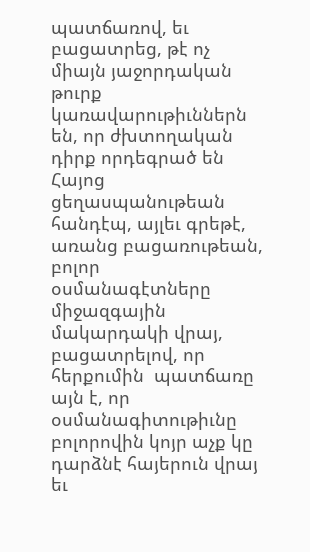պատճառով, եւ բացատրեց, թէ ոչ միայն յաջորդական թուրք կառավարութիւններն են, որ ժխտողական դիրք որդեգրած են Հայոց ցեղասպանութեան հանդէպ, այլեւ գրեթէ, առանց բացառութեան,  բոլոր օսմանագէտները միջազգային մակարդակի վրայ, բացատրելով, որ հերքումին  պատճառը այն է, որ օսմանագիտութիւնը բոլորովին կոյր աչք կը դարձնէ հայերուն վրայ եւ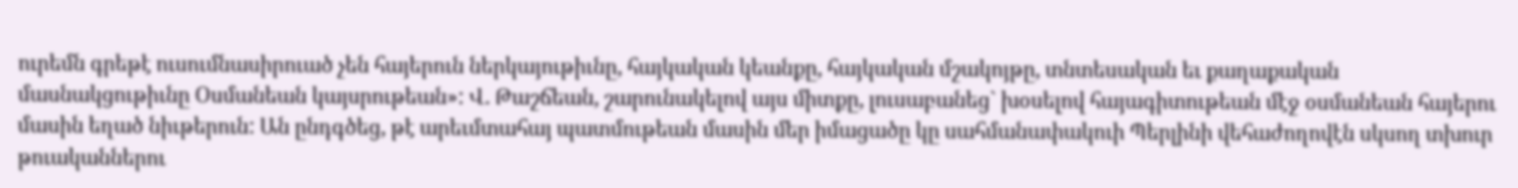ուրեմն գրեթէ ուսումնասիրուած չեն հայերուն ներկայութիւնը, հայկական կեանքը, հայկական մշակոյթը, տնտեսական եւ քաղաքական մասնակցութիւնը Օսմանեան կայսրութեան»: Վ. Թաշճեան, շարունակելով այս միտքը, լուսաբանեց` խօսելով հայագիտութեան մէջ օսմանեան հայերու մասին եղած նիւթերուն: Ան ընդգծեց, թէ արեւմտահայ պատմութեան մասին մեր իմացածը կը սահմանափակուի Պերլինի վեհաժողովէն սկսող տխուր թուականներու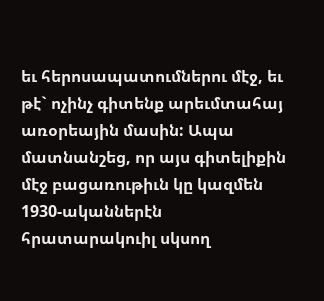եւ հերոսապատումներու մէջ, եւ թէ` ոչինչ գիտենք արեւմտահայ առօրեային մասին: Ապա մատնանշեց, որ այս գիտելիքին մէջ բացառութիւն կը կազմեն 1930-ականներէն հրատարակուիլ սկսող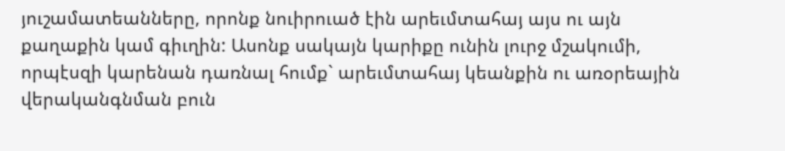յուշամատեանները, որոնք նուիրուած էին արեւմտահայ այս ու այն քաղաքին կամ գիւղին: Ասոնք սակայն կարիքը ունին լուրջ մշակումի, որպէսզի կարենան դառնալ հումք` արեւմտահայ կեանքին ու առօրեային վերականգնման բուն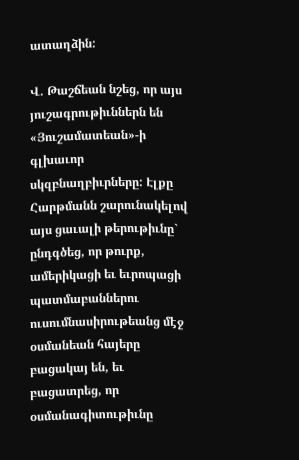ատաղձին:

Վ. Թաշճեան նշեց, որ այս յուշագրութիւններն են «Յուշամատեան»-ի գլխաւոր սկզբնաղբիւրները: Էլքը Հարթմանն շարունակելով այս ցաւալի թերութիւնը` ընդգծեց, որ թուրք, ամերիկացի եւ եւրոպացի պատմաբաններու ուսումնասիրութեանց մէջ օսմանեան հայերը բացակայ են, եւ բացատրեց, որ օսմանագիտութիւնը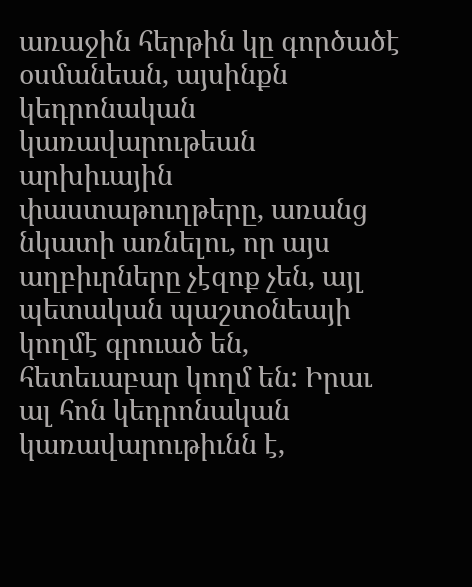առաջին հերթին կը գործածէ օսմանեան, այսինքն կեդրոնական կառավարութեան արխիւային փաստաթուղթերը, առանց նկատի առնելու, որ այս աղբիւրները չէզոք չեն, այլ պետական պաշտօնեայի կողմէ գրուած են, հետեւաբար կողմ են: Իրաւ ալ հոն կեդրոնական կառավարութիւնն է,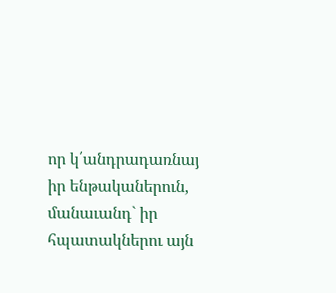որ կ՛անդրադառնայ իր ենթականերուն, մանաւանդ` իր հպատակներու այն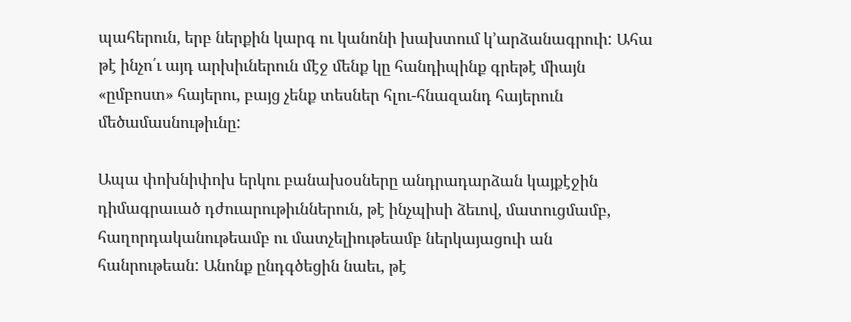պահերուն, երբ ներքին կարգ ու կանոնի խախտում կ’արձանագրուի: Ահա թէ ինչո՛ւ այդ արխիւներուն մէջ մենք կը հանդիպինք գրեթէ միայն «ըմբոստ» հայերու, բայց չենք տեսներ հլու-հնազանդ հայերուն մեծամասնութիւնը:

Ապա փոխնիփոխ երկու բանախօսները անդրադարձան կայքէջին դիմագրաւած դժուարութիւններուն, թէ ինչպիսի ձեւով, մատուցմամբ, հաղորդականութեամբ ու մատչելիութեամբ ներկայացուի ան հանրութեան: Անոնք ընդգծեցին նաեւ, թէ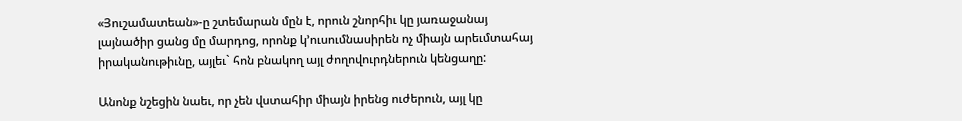«Յուշամատեան»-ը շտեմարան մըն է, որուն շնորհիւ կը յառաջանայ լայնածիր ցանց մը մարդոց, որոնք կ’ուսումնասիրեն ոչ միայն արեւմտահայ իրականութիւնը, այլեւ` հոն բնակող այլ ժողովուրդներուն կենցաղը:

Անոնք նշեցին նաեւ, որ չեն վստահիր միայն իրենց ուժերուն, այլ կը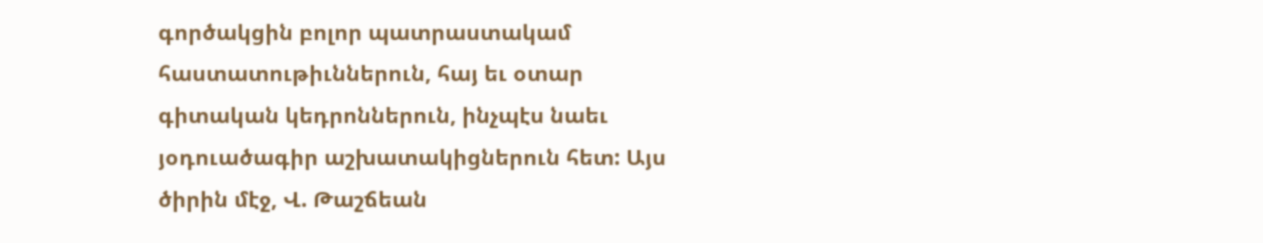գործակցին բոլոր պատրաստակամ հաստատութիւններուն, հայ եւ օտար գիտական կեդրոններուն, ինչպէս նաեւ յօդուածագիր աշխատակիցներուն հետ: Այս ծիրին մէջ, Վ. Թաշճեան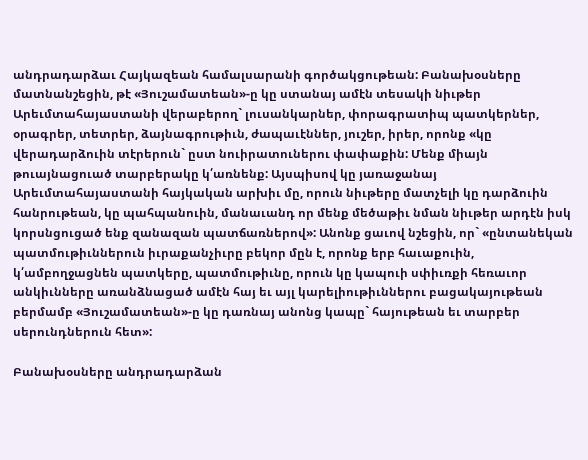անդրադարձաւ Հայկազեան համալսարանի գործակցութեան: Բանախօսները մատնանշեցին, թէ «Յուշամատեան»-ը կը ստանայ ամէն տեսակի նիւթեր Արեւմտահայաստանի վերաբերող` լուսանկարներ, փորագրատիպ պատկերներ, օրագրեր, տետրեր, ձայնագրութիւն, ժապաւէններ, յուշեր, իրեր, որոնք «կը վերադարձուին տէրերուն` ըստ նուիրատուներու փափաքին: Մենք միայն թուայնացուած տարբերակը կ՛առնենք: Այսպիսով կը յառաջանայ Արեւմտահայաստանի հայկական արխիւ մը, որուն նիւթերը մատչելի կը դարձուին հանրութեան, կը պահպանուին, մանաւանդ որ մենք մեծաթիւ նման նիւթեր արդէն իսկ կորսնցուցած ենք զանազան պատճառներով»: Անոնք ցաւով նշեցին, որ` «ընտանեկան պատմութիւններուն իւրաքանչիւրը բեկոր մըն է, որոնք երբ հաւաքուին, կ՛ամբողջացնեն պատկերը, պատմութիւնը, որուն կը կապուի սփիւռքի հեռաւոր անկիւնները առանձնացած ամէն հայ եւ այլ կարելիութիւններու բացակայութեան բերմամբ «Յուշամատեան»-ը կը դառնայ անոնց կապը` հայութեան եւ տարբեր սերունդներուն հետ»:

Բանախօսները անդրադարձան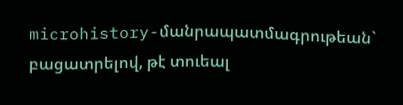microhistory-մանրապատմագրութեան` բացատրելով, թէ տուեալ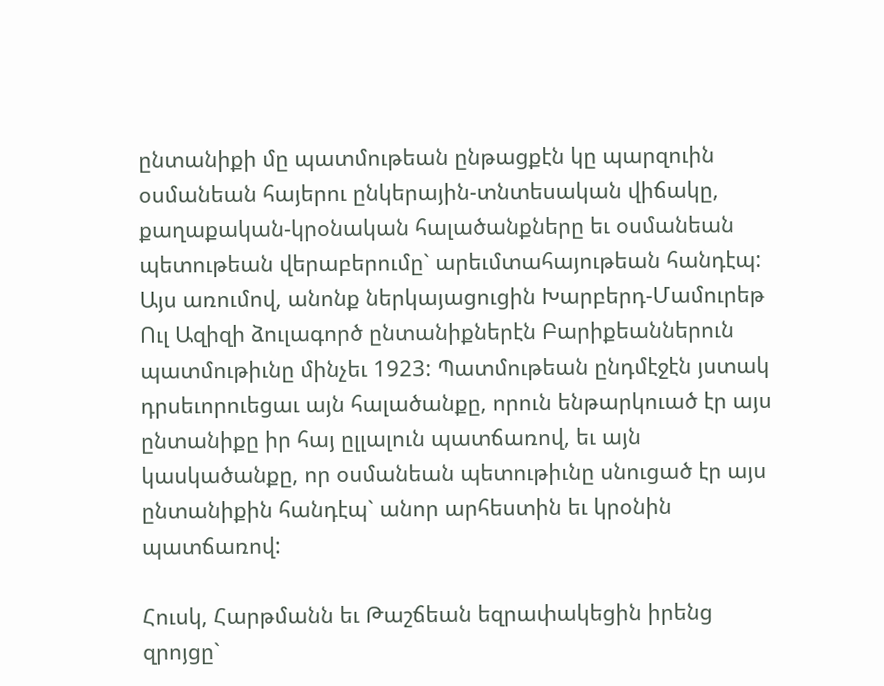ընտանիքի մը պատմութեան ընթացքէն կը պարզուին օսմանեան հայերու ընկերային-տնտեսական վիճակը, քաղաքական-կրօնական հալածանքները եւ օսմանեան պետութեան վերաբերումը` արեւմտահայութեան հանդէպ: Այս առումով, անոնք ներկայացուցին Խարբերդ-Մամուրեթ Ուլ Ազիզի ձուլագործ ընտանիքներէն Բարիքեաններուն պատմութիւնը մինչեւ 1923: Պատմութեան ընդմէջէն յստակ դրսեւորուեցաւ այն հալածանքը, որուն ենթարկուած էր այս ընտանիքը իր հայ ըլլալուն պատճառով, եւ այն կասկածանքը, որ օսմանեան պետութիւնը սնուցած էր այս ընտանիքին հանդէպ` անոր արհեստին եւ կրօնին պատճառով:

Հուսկ, Հարթմանն եւ Թաշճեան եզրափակեցին իրենց զրոյցը`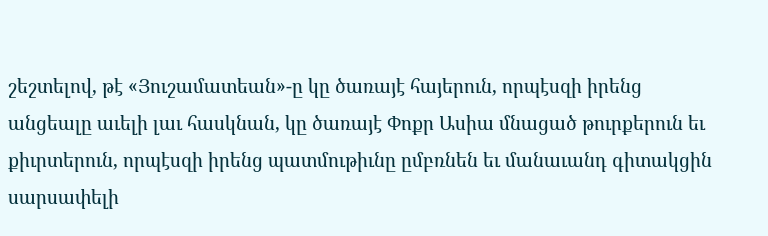շեշտելով, թէ «Յուշամատեան»-ը կը ծառայէ հայերուն, որպէսզի իրենց անցեալը աւելի լաւ հասկնան, կը ծառայէ Փոքր Ասիա մնացած թուրքերուն եւ քիւրտերուն, որպէսզի իրենց պատմութիւնը ըմբռնեն եւ մանաւանդ գիտակցին սարսափելի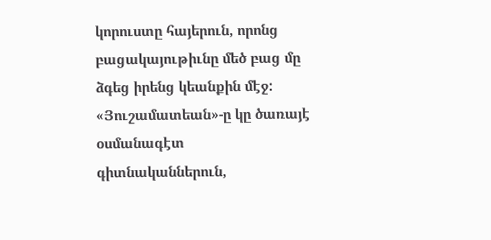կորուստը հայերուն, որոնց բացակայութիւնը մեծ բաց մը ձգեց իրենց կեանքին մէջ: «Յուշամատեան»-ը կը ծառայէ օսմանագէտ գիտնականներուն,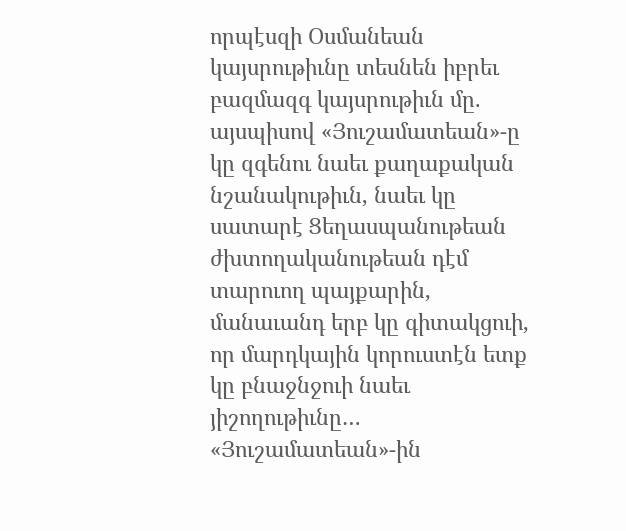որպէսզի Օսմանեան կայսրութիւնը տեսնեն իբրեւ բազմազգ կայսրութիւն մը. այսպիսով «Յուշամատեան»-ը կը զգենու նաեւ քաղաքական նշանակութիւն, նաեւ կը սատարէ Ցեղասպանութեան ժխտողականութեան դէմ տարուող պայքարին, մանաւանդ երբ կը գիտակցուի, որ մարդկային կորուստէն ետք կը բնաջնջուի նաեւ յիշողութիւնը… «Յուշամատեան»-ին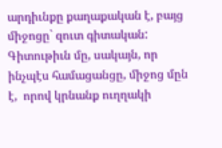արդիւնքը քաղաքական է, բայց միջոցը` զուտ գիտական: Գիտութիւն մը, սակայն, որ ինչպէս համացանցը, միջոց մըն է,  որով կրնանք ուղղակի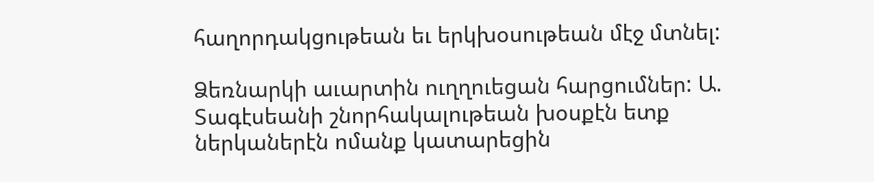հաղորդակցութեան եւ երկխօսութեան մէջ մտնել:

Ձեռնարկի աւարտին ուղղուեցան հարցումներ: Ա. Տագէսեանի շնորհակալութեան խօսքէն ետք ներկաներէն ոմանք կատարեցին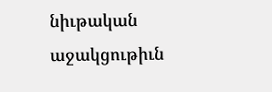նիւթական աջակցութիւն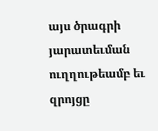այս ծրագրի յարատեւման ուղղութեամբ եւ զրոյցը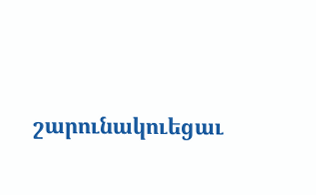շարունակուեցաւ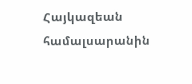Հայկազեան համալսարանին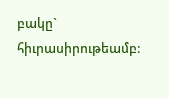բակը` հիւրասիրութեամբ: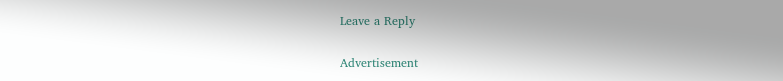Leave a Reply

Advertisement